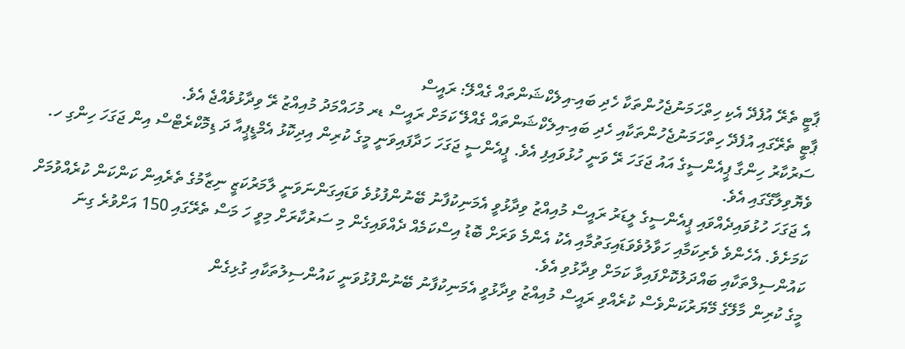ޕާޓީ ތެރޭ އުފެދޭ އެކި ހިތްހަމަނުޖެހުންތަކާ ހެދި ބައި-އިލެކްޝަންތައް ގެއްލޭ: ރައީސް
ޕާޓީ ތެރޭގައި އުފެދޭ ހިތްހަމަނުޖެހުންތަކާއި ހެދި ބައި-އިލެކްޝަންތައް ގެއްލޭ ކަމަށް ރައީސް ޑރ މުހައްމަދު މުއިއްޒު ރޭ ވިދާޅުވެއްޖެ އެވެ.
ސަރުކާރު ހިންގާ ޕީއެންސީގެ އައު ޖަގަހަ ރޭ ވަނީ ހުޅުވައިފި އެވެ. ޕީއެންސީ ޖަގަހަ ހަދާފައިވަނީ މީގެ ކުރިން އިދިކޮޅު އެމްޑީޕީއާ ދަ ޑިމޮކްރެޓްސް އިން ޖަގަހަ ހިންގި ހ. ވެޔޮވިލާގޭގައި އެވެ.
އެ ޖަގަހަ ހުޅުވައިދެއްވައި ޕީއެންސީގެ ލީޑަރު ރައީސް މުއިއްޒު ވިދާޅުވީ އެމަނިކުފާނު ބޭނުންފުޅުވެ ވަޑައިގަންނަވަނީ ލާމަރުކަޒީ ނިޒާމުގެ ތެރެއިން ކަންކަން ކުރެއްވުމަށް ކަމަށެވެ. އެހެންވެ ވެރިކަމާއި ހަވާލުވެވަޑައިގަތުމާއި އެކު އެންމެ ވަރަށް ބޮޑު އިސްކަމެއް ދެއްވައިގެން މި ސަރުކާރަށް މިވީ ހަ މަސް ތެރޭގައި 150 އަށްވުރެ ގިނަ ކައުންސިލްތަކާއި ބައްދަލުކޮށްފައިވާ ކަމަށް ވިދާޅުވި އެވެ.
މީގެ ކުރިން މާލޭގެ މޭޔަރުކަންވެސް ކުރެއްވި ރައީސް މުއިއްޒު ވިދާޅުވީ އެމަނިކުފާނު ބޭނުންފުޅުވަނީ ކައުންސިލުތަކާއި ގުޅިގެން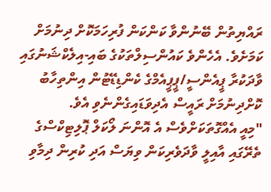ރައްޔިތުން ބޭނުންވާ ކަންކަން ފުރިހަމަކޮށް ދިނުމަށް ކަމަށެވެ. އެހެންވެ ކައުންސިލްތަކުގެ ބައި-އިލެކްޝަނުގައި ވާދަކުރާ ޕީއެންސީ/ޕީޕީއެމްގެ ކެންޑިޑޭޓުން އިންތިހާބު ކޮށްދިނުމަށް ރައީސް އެދިވަޑައިގެންނެވި އެވެ.
"މިއީ އެއްގޮތަކަށްވެސް އެ އޮންނަ ލޯކަލް ޕޮލިޓިކްސްގެ ތެރޭގައި އާއިލީ ވާދަވެރިކަން ވިޔަސް އަދި ކުރިން ދިމާވި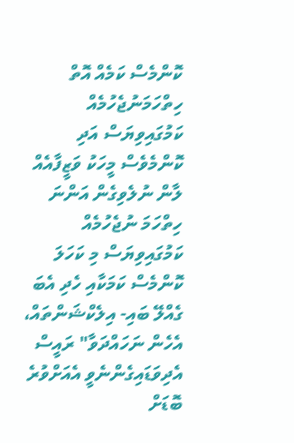ކޮންމެސް ކަމެއް އޮތް ހިތްހަމަނުޖެހުމެއް ކަމުގައިވިޔަސް އަދި ކޮންމެވެސް މީހަކު ވަޒީފާއެއް ލާން ނުލެވިގެން އަންނަ ހިތްހަމަ ނުޖެހުމެއް ކަމުގައިވިޔަސް މި ކަހަލަ ކޮންމެސް ކަމަކާއި ހެދި އެބަ ގެއްލޭ ބައި- އިލެކްޝަންތައް، އެހެން ނަހައްދަވާ" ރައީސް އެދިވަޑައިގެންނެވީ އެއަށްވުރެ ބޮޑަށް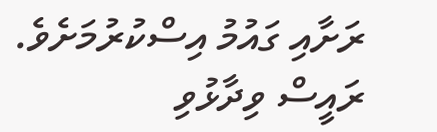ރަށާއި ގައުމު އިސްކުރުމަށެވެ.
ރައީސް ވިދާޅުވި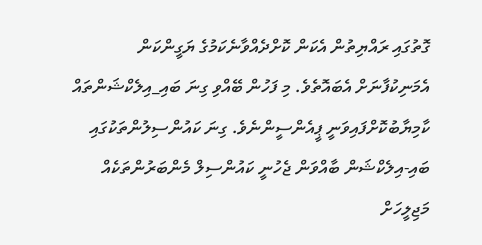ގޮތުގައި ރައްޔިތުން އެކަން ކޮށްދެއްވާނެކަމުގެ ޔަގީންކަން އެމަނިކުފާނަށް އެބައޮތެވެ. މި ފަހުން ބޭއްވި ގިނަ ބައި_އިލެކްޝަންތައް ކާމިޔާބުކޮށްފައިވަނީ ޕީއެންސީންނެވެ. ގިނަ ކައުންސިލުންތަކުގައި ބައި-އިލެކްޝަން ބާއްވަން ޖެހުނީ ކައުންސިލް މެންބަރުންތަކެއް މަޖިލީހަށް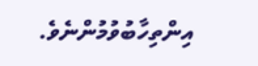އިންތިހާބުވުމުންނެވެ.